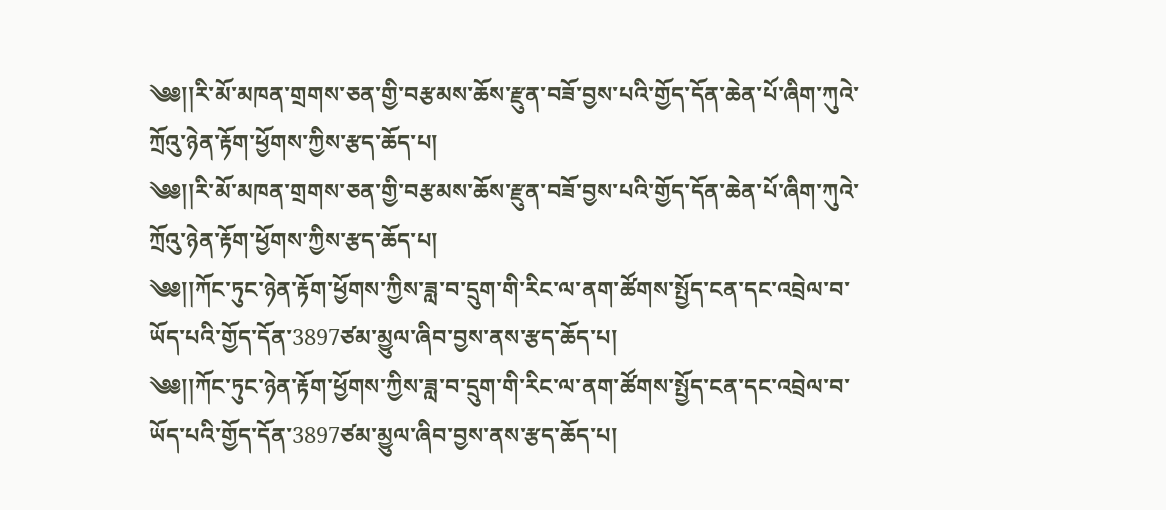༄༅།།རི་མོ་མཁན་གྲགས་ཅན་གྱི་བརྩམས་ཆོས་རྫུན་བཟོ་བྱས་པའི་གྱོད་དོན་ཆེན་པོ་ཞིག་ཀུའེ་ཀྲོའུ་ཉེན་རྟོག་ཕྱོགས་ཀྱིས་རྩད་ཆོད་པ།
༄༅།།རི་མོ་མཁན་གྲགས་ཅན་གྱི་བརྩམས་ཆོས་རྫུན་བཟོ་བྱས་པའི་གྱོད་དོན་ཆེན་པོ་ཞིག་ཀུའེ་ཀྲོའུ་ཉེན་རྟོག་ཕྱོགས་ཀྱིས་རྩད་ཆོད་པ།
༄༅།།ཀོང་ཏུང་ཉེན་རྟོག་ཕྱོགས་ཀྱིས་ཟླ་བ་དྲུག་གི་རིང་ལ་ནག་ཚོགས་སྤྱོད་ངན་དང་འབྲེལ་བ་ཡོད་པའི་གྱོད་དོན་3897ཙམ་མྱུལ་ཞིབ་བྱས་ནས་རྩད་ཆོད་པ།
༄༅།།ཀོང་ཏུང་ཉེན་རྟོག་ཕྱོགས་ཀྱིས་ཟླ་བ་དྲུག་གི་རིང་ལ་ནག་ཚོགས་སྤྱོད་ངན་དང་འབྲེལ་བ་ཡོད་པའི་གྱོད་དོན་3897ཙམ་མྱུལ་ཞིབ་བྱས་ནས་རྩད་ཆོད་པ།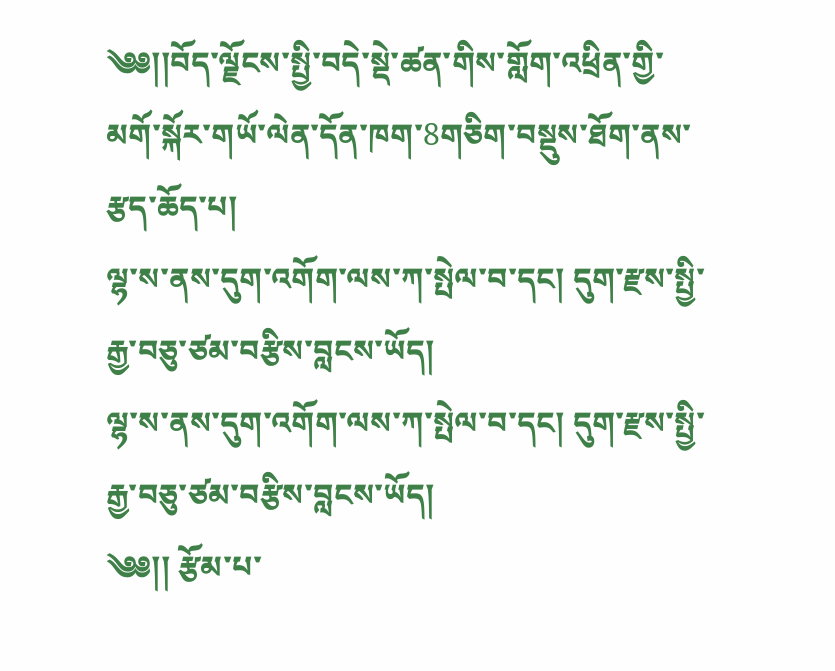༄༅།།བོད་ལྗོངས་སྤྱི་བདེ་སྡེ་ཚན་གིས་གློག་འཕྲིན་གྱི་མགོ་སྐོར་གཡོ་ལེན་དོན་ཁག་8གཅིག་བསྡུས་ཐོག་ནས་རྩད་ཆོད་པ།
ལྷ་ས་ནས་དུག་འགོག་ལས་ཀ་སྤེལ་བ་དང། དུག་རྫས་སྤྱི་རྒྱ་བཅུ་ཙམ་བརྩིས་བླངས་ཡོད།
ལྷ་ས་ནས་དུག་འགོག་ལས་ཀ་སྤེལ་བ་དང། དུག་རྫས་སྤྱི་རྒྱ་བཅུ་ཙམ་བརྩིས་བླངས་ཡོད།
༄༅།། རྩོམ་པ་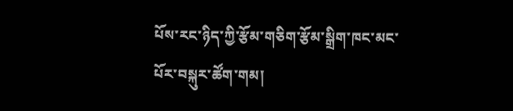པོས་རང་ཉིད་ཀྱི་རྩོམ་གཅིག་རྩོམ་སྒྲིག་ཁང་མང་པོར་བསྐུར་ཚོག་གམ།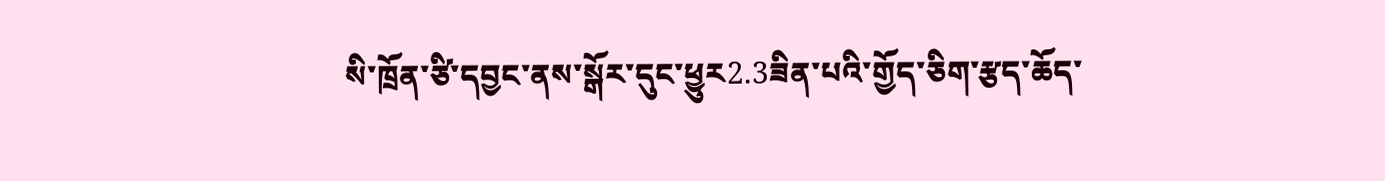སི་ཁྲོན་ཙི་དབྱང་ནས་སྒོར་དུང་ཕྱུར2.3ཟིན་པའི་གྱོད་ཅིག་རྩད་ཆོད་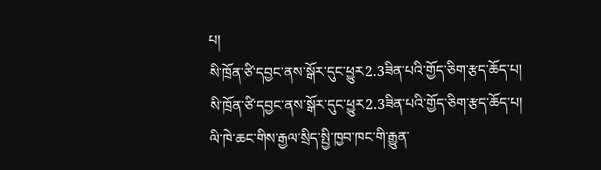པ།
སི་ཁྲོན་ཙི་དབྱང་ནས་སྒོར་དུང་ཕྱུར2.3ཟིན་པའི་གྱོད་ཅིག་རྩད་ཆོད་པ།
སི་ཁྲོན་ཙི་དབྱང་ནས་སྒོར་དུང་ཕྱུར2.3ཟིན་པའི་གྱོད་ཅིག་རྩད་ཆོད་པ།
ལི་ཁེ་ཆང་གིས་རྒྱལ་སྲིད་སྤྱི་ཁྱབ་ཁང་གི་རྒྱུན་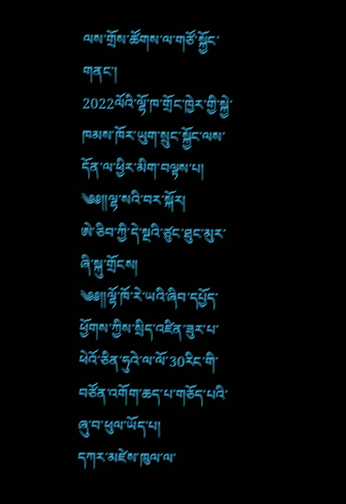ལས་གྲོས་ཚོགས་ལ་གཙོ་སྐྱོང་གནང་།
2022ལོའི་ལྷོ་ཁ་གྲོང་ཁྱེར་གྱི་སྐྱེ་ཁམས་ཁོར་ཡུག་སྲུང་སྐྱོང་ལས་དོན་ལ་ཕྱིར་མིག་བལྟས་པ།
༄༅།།ལྷ་སའི་བར་སྐོར།
ཨེ་ཅིབ་ཀྱི་དེ་སྔའི་ཙུང་ཐུང་མུར་ཞི་སྐུ་གྲོངས།
༄༅།།ལྷོ་ཁོ་རེ་ཡའི་ཞིབ་དཔྱོད་ཕྱོགས་ཀྱིས་སྲིད་འཛིན་ཟུར་པ་ཕེའོ་ཅིན་ཧུའེ་ལ་ལོ་30རིང་གི་བཙོན་འགོག་ཆད་པ་གཅོད་པའི་ཞུ་བ་ཕུལ་ཡོད་པ།
དཀར་མཛེས་ཁུལ་ལ་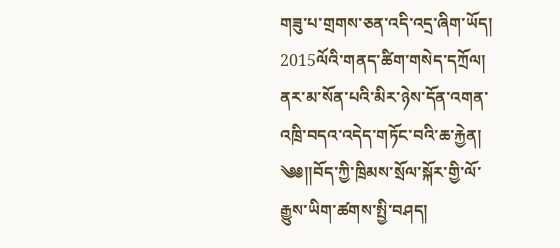གཟུ་པ་གྲགས་ཅན་འདི་འདྲ་ཞིག་ཡོད།
2015ལོའི་གནད་ཚིག་གསེད་དཀྲོལ།
ནར་མ་སོན་པའི་མིར་ཉེས་དོན་འགན་འཁྲི་བདའ་འདེད་གཏོང་བའི་ཆ་རྐྱེན།
༄༅།།བོད་ཀྱི་ཁྲིམས་སྲོལ་སྐོར་གྱི་ལོ་རྒྱུས་ཡིག་ཚགས་སྤྱི་བཤད།